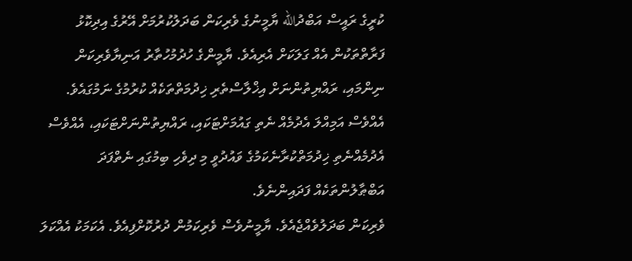ކުރީގެ ރައީސް އަބްދުالله ޔާމީނުގެ ވެރިކަން ބަދަލުކުރުމަށް އޭރުގެ އިދިކޮޅު ފަރާތްތަކުން އެއް ގަލަކަށް އެރިއެވެ. ޔާމީންގެ ހުދުމުހުތާރު އަނިޔާވެރިކަން ނިންމައި، ރައްޔިތުންނަށް އިޚްލާސްތެރި ޚިދުމަތްތަކެއް ކުރުމުގެ ނަމުގައެވެ. އެއްވެސް އަމިއްލަ އެދުމެއް ނެތި ގައުމަށްޓަކައި، ރައްޔިތުންނަށްޓަކައި، އެއްވެސް އެދުމެއްނެތި ޚިދުމަތްކުރާނެކަމުގެ ވައުދުވީ މި ދިވެހި ބިމުގައި ނެތްފަދަ އަބްޠާލުންތަކެއް ފަދައިންނެވެ.
ވެރިކަން ބަދަލުވެއްޖެއެވެ. ޔާމީނުވެސް ވެރިކަމުން ދުރުކޮށްފިއެވެ. އެކަމަކު އެއްކަލަ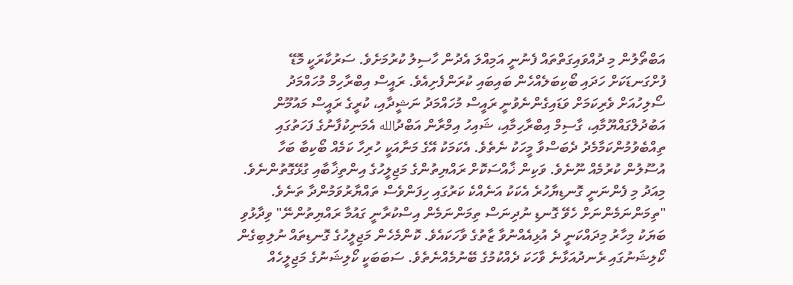އަބްތޯލުން މި ދުއްވައިގަތްތައް ފެނުނީ އަމިއްލަ އެދުން ހާސިލު ކުރުމަށެވެ. ސަރުކާރަކީ މޮޑޭ ފުށްގަނޑަކަށް ހަދައި ބޯކިބަލެއްހެން ބައިބައި ކުރަންފެށިއެވެ. ރައީސް އިބްރާހިމް މުހައްމަދު ސޯލިހުއަށް ވެރިކަމަށް ވަޑައިގެންނެވުނީ ރައީސް މުހައްމަދު ނަޝީދާއި، ކުރީގެ ރައީސް މައުމޫން އަބުދުލްގައްޔޫމާއި، ގާސިމް އިބްރާހިމާއި، ޝައިހު އިމްރާން އަބްދުالله އެމަނިކުފާނުގެ ފަހަތުގައި ތިއްބެވުމުންކަމާމެދު ދެބަސްވާ މީހަކު ނެތެވެ. އެކަމަކު އޭގެ މަނާއަކީ ހުރިހާ ކަމެއް ބޯކިބާ ބަހާ އުސޫލުން ކުރުމެއް ނޫނެވެ. ވަކިން ޚާއްސަކޮށް ރައްޔިތުންގެ މަޖިލީހުގެ އިންތިޚާބާއި ގުޅޭގޮތުންނެވެ.
މިއަދު މި ފެންނަނީ ގޮނޑިޔާހުރެ އެކަކު އަނެއްކެ ކަރުގައި ހިފަންވެސް ތައްޔާރުވަމުންދާ ތަނެވެ. "ތިމަންނަމެންނަށް ހެވޭ ގޮނޑި ނުދިނަސް ތިމަންނަމެން އިސްކުރާނީ ގައުމާ ރައްޔިތުންނޭ" ވިދާޅުވި ބަޔަކު މިހާރު މިދައްކަނީ ދެ އުޅިއެއްނުވާ ޒާތުގެ ވާހަކައެވެ. ކޮންމެހެން މަޖިލީހުގެ ގޮނޑިތައް ނުލިބިގެން ކޯލިޝަނުގައި ރެނދުއަޅާނެ ވާހަކަ ދެއްކުމުގެ ބޭނުމެއްނެތެވެ. ސަބަބަކީ ކޯލިޝަނުގެ މަޖިލީހެއް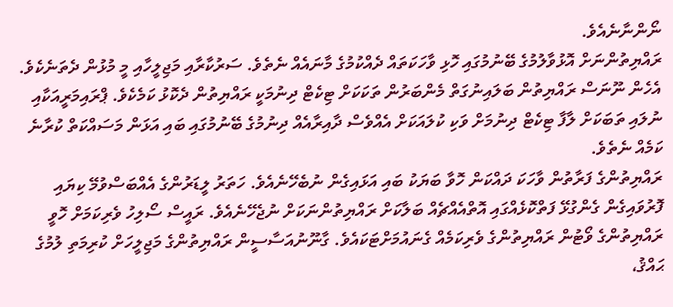ނޯންނާނެއެވެ.
ރައްޔިތުންނަށް އޮޅުވާލުމުގެ ބޭނުމުގައި ހޮޅި ވާހަކަތައް ދެއްކުމުގެ މާނައެއް ނެތެވެ. ސަރުކާރާއި މަޖިލީހާއި މީ މުޅުން ދެތަނެކެވެ. އެހެން ނޫނަސް ރައްޔިތުން ބަލައިނުގަތް މެންބަރުން ތަކަކަށް ޓިކެޓް ދިނުމަކީ ރައްޔިތުން ދެކޮޅު ކަމެކެވެ. ޕްރައިމަރީއަކާއި ނުލައި ތަބަކަށް ލާފާ ޓިކެޓް ދިނުމަށް ވަކި ކުލައަކަށް އެއްވެސް ދާއިރާއެއް ދިނުމުގެ ބޭނުމުގައި ބައި އަޅަން މަސައްކަތް ކުރާނެ ކަމެއް ނެތެވެ.
ރައްޔިތުންގެ ފަރާތުން ވާހަކަ ދައްކަން ހޮވާ ބަޔަކު ބައި އަޅައިގެން ނުބެހޭނެއެވެ. ހަތަރު ލީޑަރުންގެ އެއްބަސްވުމޭ ކިޔައި ފޮރުވައިގެން ގެންގުޅޭ ފަތްކޮޅެއްގައި އޮތްއެއްޗެއް ބަލާކަށް ރައްޔިތުންނަކަށް ނުޖެހޭނެއެވެ. ރައީސް ސޯލިހު ވެރިކަމަށް ހޮވީ ރައްޔިތުންގެ ވޯޓުން ރައްޔިތުންގެ ވެރިކަމެއް ގެނައުމަށްޓަކައެވެ. ގާނޫނުއަސާސީން ރައްޔިތުންގެ މަޖިލީހަށް ކުރިމަތި ލުމުގެ ޙައްޤު،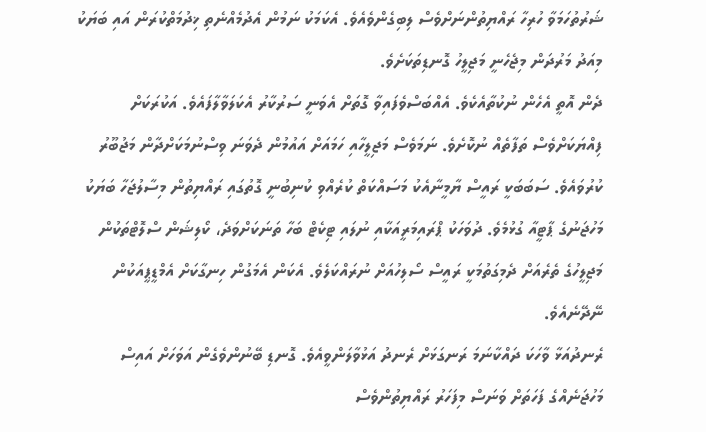ޝަރުތުހަމަވާ ހުރިހާ ރައްޔިތުންނަށްވެސް ލިބިގެންވެއެވެ. އެކަމަކު ނަމުން އެދުމެއްނެތި ޚިދުމަތްކުރަން އައި ބަޔަކު މިއަދު މަރުދަން މިޖެހެނީ މަޖިލީހު ގޮނޑިތަކަށެވެ.
ދެން އޮތީ އެހެން ނުކުތާއެކެވެ. އެއްބަސްވެފައިވާ ގޮތަށް އެވަނީ ސަރުކާރު އެކަލަވާލާފައެވެ. އަކުރަކަށް ފިއްޔަކަށްވެސް ތަފާތެއް ނުކޮށެވެ. ނަމަވެސް މަޖިލީހާއި ހަމައަށް އައުމުން ދެވަނަ ވިސްނުމަކަށްދާން މަޖުބޫރު ކުރުވައެވެ. ސަބަބަކީ ރައީސް ޔާމީނާއެކު މަސައްކަތް ކުރެއްވި ކުނިބުނީ ގޮތުގައި ރައްޔިތުން މިސާލުޖަހާ ބަޔަކު މަހުޖަނުގެ ޕާޓީއާ ގުޅުމެވެ. ދުވަހަކު ޕްރައިމަރީއަކާއި ނުލައި ޓިކެޓް ބަހާ ތަނަކަށްވަދެ، ކޯލިޝަން ސްލޮޓްތަކުން މަޖިލީހުގެ ތެރެއަށް ދެމިގަތުމަކީ ރައީސް ސޯލިހުއަށް ނުރައްކަލެވެ. އެކަން އެމަގުން ހިނގާކަށް އެމްޑީޕީއަކުން ނޭދޭނެއެވެ.
ރެނދުއަޅާ ވާހަކަ ދައްކާނަމަ ރަނގަޅަށް ރެނދު އަޅުވާލަންވީއެވެ. ގޮނޑި ބޭނުންވެގެން އަވަހަށް އައިސް މަހުޖަނެއްގެ ފަހަތަށް ވަނަސް މިފަހަރު ރައްޔިތުންވެސް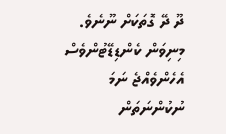ދޫ ދޭ ގޮތަކަށް ނޫނެވެ. މިނިވަން ކެންޑިޑޭޓުންވެސް އެހެންވެއްޖެ ނަމަ ނުކުންނަތަން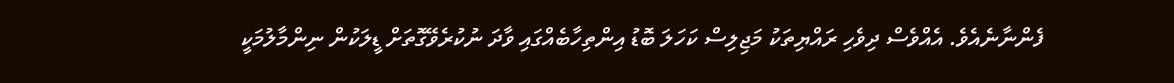ފެންނާނެއެވެ. އެއްވެސް ދިވެހި ރައްޔިތަކު މަޖިލިސް ކަހަލަ ބޮޑު އިންތިހާބެއްގައި ވާދަ ނުކުރެވޭގޮތަށް ޑީލަކުން ނިންމާލުމަކީ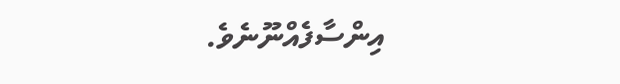އިންސާފެއްނޫނެވެ.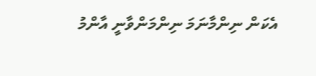އެކަން ނިންމާނަމަ ނިންމަންވާނީ އާންމު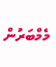މެމްބަރުން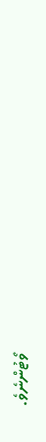ވޯޓުންނެވެ.